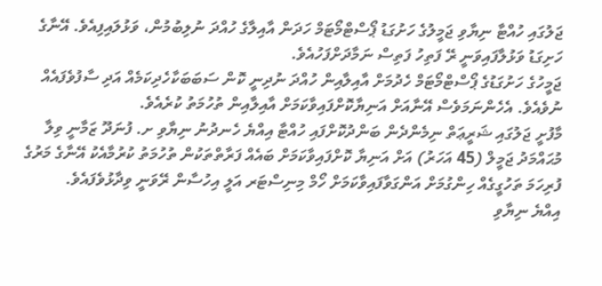ޖަލުގައި ހުއްޓާ ނިޔާވި ޖަމީލުގެ ހަށުގަޑު ޕޯސްޓްމޯޓަމް ހަދަން އާއިލާގެ ހުއްދަ ނުލިބުމުން، ވަޅުލައިފިއެވެ. އޭނާގެ ހަށިގަޑު ވަޅުލާފައިވަނީ ރޭ ފަތިހު ފަތިސް ނަމާދަށްފަހުއެވެ.
ޖަމީހުގެ ހަށުގަޑުގެ ޕޯސްޓްމޯޓަމް ހެދުމަށް އާއިލާއިން ހުއްދަ ނުދިނީ ކޮން ސަބަބަކާހެދިކަމެއް އަދި ސާފުވެފައެއް ނުވެއެވެ. އެހެންނަމަވެސް އޭނާއަށް އަނިޔާކޮށްފައިވާކަމަށް އާއިލާއިން ތުހުމަތު ކުރެއެވެ.
މާފުށީ ޖަލުގައި ޝަރީޢަތް ނިމެންދެން ބަންދުކޮށްފައި ހުއްޓާ އިއްޔެ ހެނދުނު ނިޔާވި ށ. ފުނަދޫ ޒަމާނީ ވިލާ މުޙައްމަދު ޖަމީލް (45 އަހަރު) އަށް އަނިޔާ ކޮށްފައިވާކަމަށް ބައެއް ފަރާތްތަކުން ތުހުމަތު ކުރުމާއެކު އޭނާގެ މަރުގެ ފުރިހަމަ ތަހުގީގެއް ހިންގުމަށް އަންގަވާފައިވާކަމަށް ހޯމް މިނިސްޓަރ އަލީ އިހުސާން ރޭވަނީ ވިދާޅުވެފައެވެ.
އިއްޔެ ނިޔާވި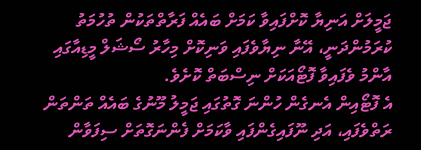ޖަމީލަށް އަނިޔާ ކޮށްފައިވާ ކަމަށް ބައެއް ފަރާތްތަކުން ތުހުމަތު ކުރަމުންދަނީ، އޭނާ ނިޔާވެފައި ވަނިކޮށް މިހާރު ސޯޝަލް މީޑިއާގައި އާންމު ވެފައިވާ ފޮޓޯއަކަށް ނިސްބަތް ކޮށެވެ.
އެ ފޮޓޯއިން އެނގެން ހުންނަ ގޮތުގައި ޖަމީލު މޫނުގެ ބައެއް ތަންތަން ރަތްވެފައި، އަދި ނޫފައިގެންފައި ވާކަމަށް ފެންނަގޮތަށް ސިފަވާން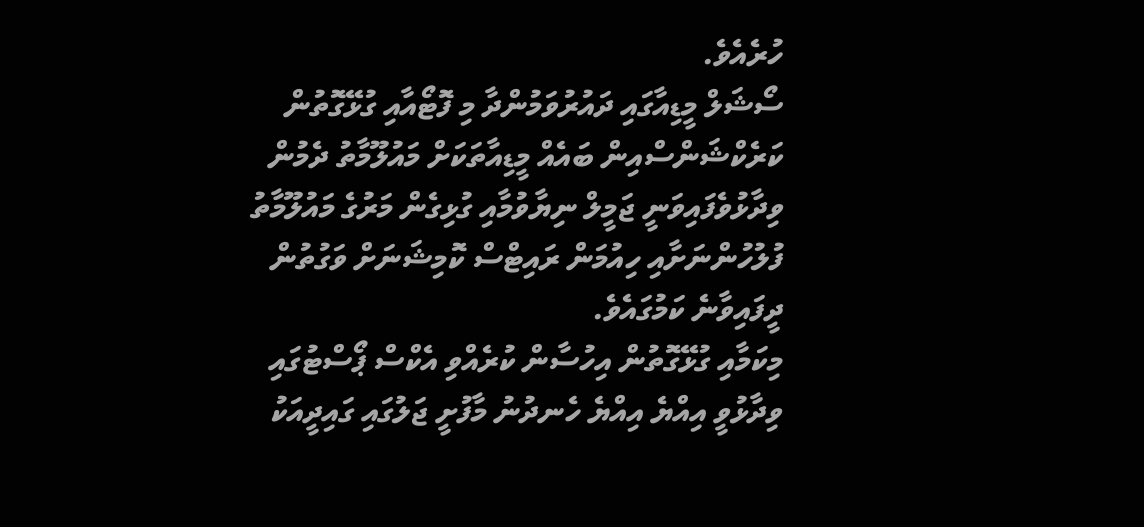ހުރެއެވެ.
ސޯޝަލް މީޑިއާގައި ދައުރުވަމުންދާ މި ފޮޓޯއާއި ގުޅޭގޮތުން ކަރެކްޝަންސްއިން ބައެއް މީޑިއާތަކަށް މައުލޫމާތު ދެމުން ވިދާޅުވެފައިވަނީ ޖަމީލް ނިޔާވުމާއި ގުޅިގެން މަރުގެ މައުލޫމާތު ފުލުހުންނަށާއި ހިއުމަން ރައިޓްސް ކޮމިޝަނަށް ވަގުތުން ދީފައިވާނެ ކަމުގައެވެ.
މިކަމާއި ގުޅޭގޮތުން އިހުސާން ކުރެއްވި އެކްސް ޕޯސްޓުގައި ވިދާޅުވީ އިއްޔެ އިއްޔެ ހެނދުނު މާފުށީ ޖަލުގައި ގައިދީއަކު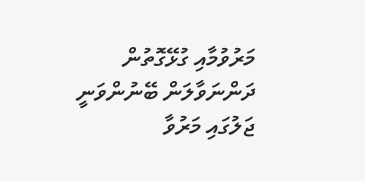މަރުވުމާއި ގުޅޭގޮތުން ދަންނަވާލަން ބޭނުންވަނީ ޖަލުގައި މަރުވާ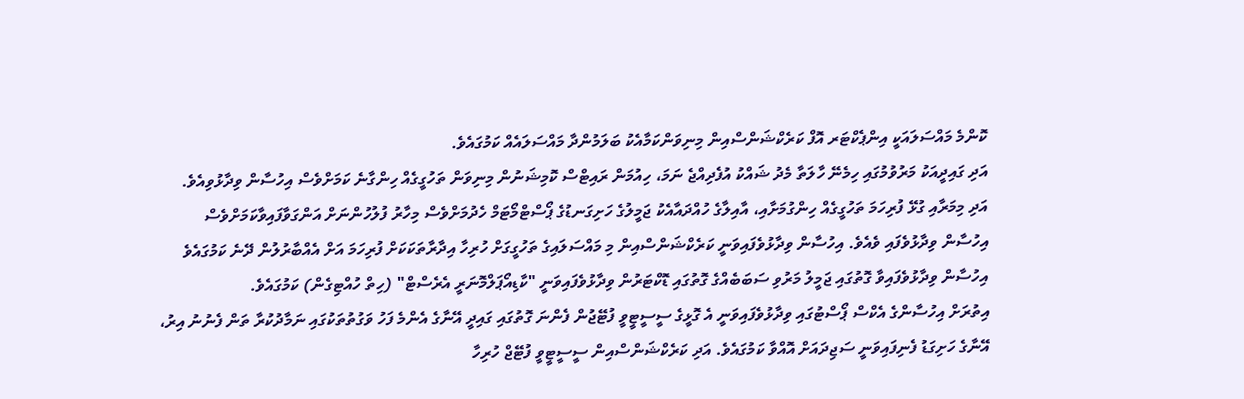ކޮންމެ މައްސަލައަކީ އިންޕެކްޓަރ އޮފް ކަރެކްޝަންސްއިން މިނިވަންކަމާއެކު ބަލަމުންދާ މައްސަލައެއް ކަމުގައެވެ.
އަދި ގައިދީއަކު މަރުވުމުގައި ހިމެނޭ ހާލަތާ މެދު ޝައްކު އުފެދިއްޖެ ނަމަ، ހިއުމަން ރައިޓްސް ކޮމިޝަނުން މިނިވަން ތަހުގީގެއް ހިންގާނެ ކަމަށްވެސް އިހުސާން ވިދާޅުވިއެވެ.
އަދި މިމަރާއި ގުޅޭ ފުރިހަމަ ތަހުގީގެއް ހިންގުމަށާއި، އާއިލާގެ ހުއްދައާއެކު ޖަމީލުގެ ހަށިގަނޑުގެ ޕޯސްޓްމޯޓަމް ހެދުމަށްވެސް މިހާރު ފުލުހުންނަށް އަންގަވާފައިވާކަމަށްވެސް އިހުސާން ވިދާޅުވެފައި ވެއެވެ. އިހުސާން ވިދާޅުވެފައިވަނީ ކަރެކްޝަންސްއިން މި މައްސަލައިގެ ތަހުގީގަށް ހުރިހާ އިދާރާތަކަކަށް ފުރިހަމަ އަށް އެއްބާރުލުން ދޭނެ ކަމުގައެވެ
އިހުސާން ވިދާޅުވެފައިވާ ގޮތުގައި ޖަމީލު މަރުވި ސަބަބެއްގެ ގޮތުގައި ޑޮކްޓަރުން ވިދާޅުވެފައިވަނީ "ކާޑިއޯޕަލްމޮނަރީ އެރެސްޓް" (ހިތް ހުއްޓިގެން) ކަމުގައެވެ.
އިތުރަށް އިހުސާންގެ އެކްސް ޕޯސްޓުގައި ވިދާޅުވެފައިވަނީ އެ ގޮޅީގެ ސީސީޓީވީ ފުޓޭޖުން ފެންނަ ގޮތުގައި ގައިދީ އޭނާގެ އެންމެ ފަހު ވަގުތުތަކުގައި ނަމާދުކުރާ ތަން ފެނުނު އިރު، އޭނާގެ ހަށިގަޑު ފެނިފައިވަނީ ސަޖިދައަށް އޮއްވާ ކަމުގައެވެ. އަދި ކަރެކްޝަންސްއިން ސީސީޓީވީ ފުޓޭޖް ހުރިހާ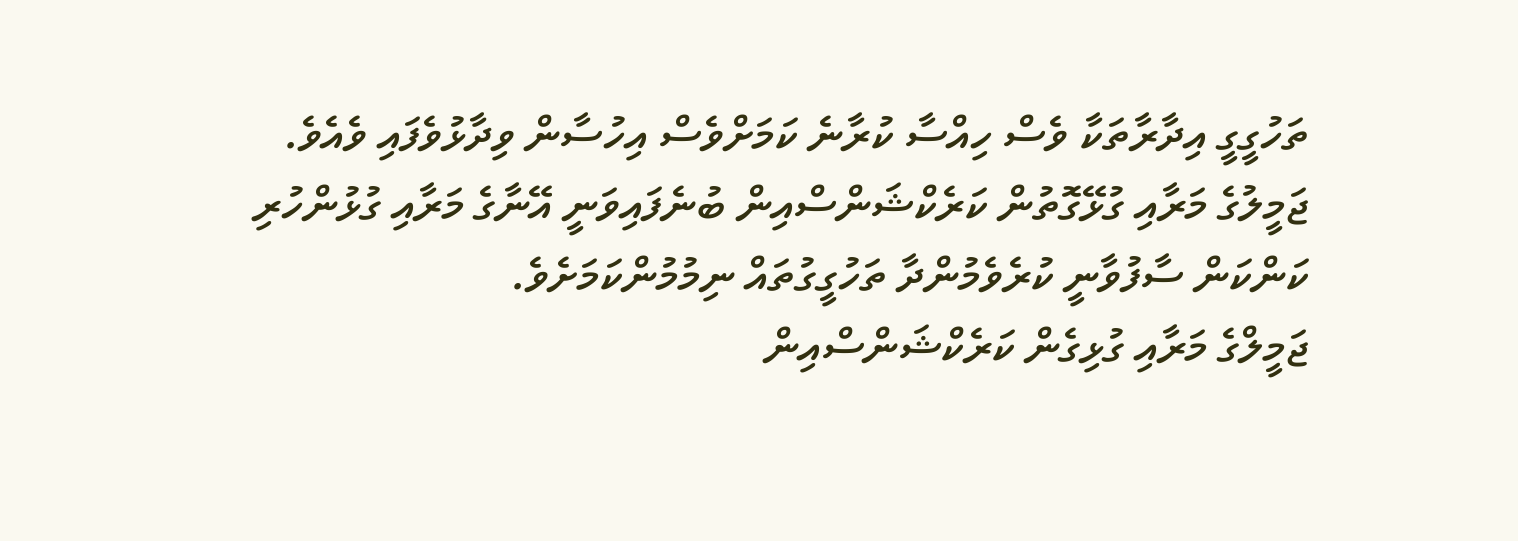ތަހުގީގީ އިދާރާތަކާ ވެސް ހިއްސާ ކުރާނެ ކަމަށްވެސް އިހުސާން ވިދާޅުވެފައި ވެއެވެ.
ޖަމީލުގެ މަރާއި ގުޅޭގޮތުން ކަރެކްޝަންސްއިން ބުނެފައިވަނީ އޭނާގެ މަރާއި ގުޅުންހުރި ކަންކަން ސާފުވާނީ ކުރެވެމުންދާ ތަހުގީގުތައް ނިމުމުންކަމަށެވެ.
ޖަމީލްގެ މަރާއި ގުޅިގެން ކަރެކްޝަންސްއިން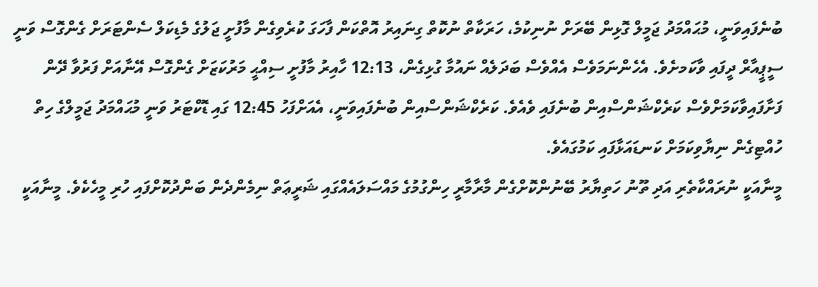ބުނެފައިވަނީ، މުޙައްމަދު ޖަމީލް ގޮޅިން ބޭރަށް ނުނިކުމެ، ހަރަކާތް ނުކޮތް ގިނައިރު އޮތްކަން ފާހަގަ ކުރެވިގެން މާފުށީ ޖަލުގެ މެޑިކަލް ސެންޓަރަށް ގެންގޮސް ވަނީ ސީޕީއާރް ދީފައި ވާކަމށެވެ. އެހެންނަމަވެސް އެއްވެސް ބަދަލެއް ނައުމާ ގުޅިގެން، 12:13 ހާއިރު މާފުށީ ސިއްޙީ މަރުކަޒަށް ގެންގޮސް އޭނާއަށް ފަރުވާ ދޭން ފަށާފައިވާކަމަށްވެސް ކަރެކްޝަންސްއިން ބުނެފައި ވެއެވެ. ކަރެކްޝަންސްއިން ބުނެފައިވަނީ، އެއަށްފަހު 12:45 ގައި ޑޮކްޓަރު ވަނީ މުޙައްމަދު ޖަމީލްގެ ހިތް ހުއްޓިގެން ނިޔާވިކަމަށް ކަނޑައަޅާފައި ކަމުގައެވެ.
މީނާއަކީ ނުރައްކާތެރި އަދި ތޫނު ހަތިޔާރު ބޭނުންކޮށްގެން މާރާމާރީ ހިންގުމުގެ މައްސަލައެއްގައި ޝަރީޢަތް ނިމެންދެން ބަންދުކޮށްފައި ހުރި މީހެކެވެ. މީނާއަކީ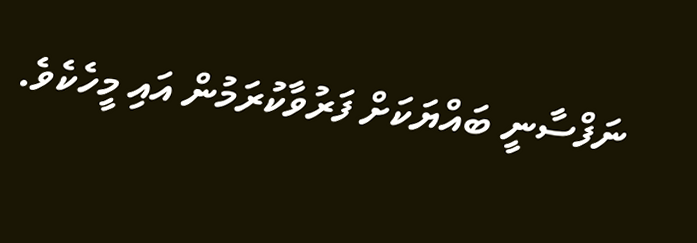ނަފްސާނީ ބައްޔަކަށް ފަރުވާކުރަމުން އައި މީހެކެވެ.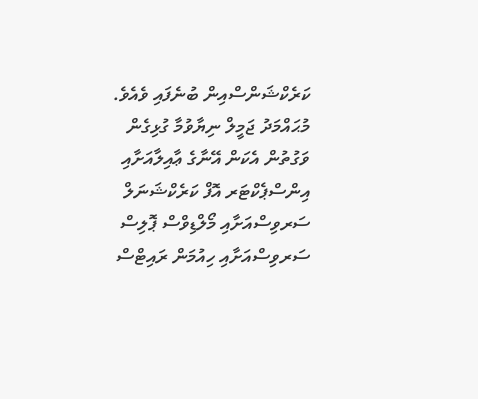ކަރެކްޝަންސްއިން ބުނެފައި ވެއެވެ.
މުޙައްމަދު ޖަމީލް ނިޔާވުމާ ގުޅިގެން ވަގުތުން އެކަން އޭނާގެ ޢާއިލާއަށާއި އިންސްޕެކްޓަރ އޮފް ކަރެކްޝަނަލް ސަރވިސްއަށާއި މޯލްޑިވްސް ޕޮލިސް ސަރވިސްއަށާއި ހިއުމަން ރައިޓްސް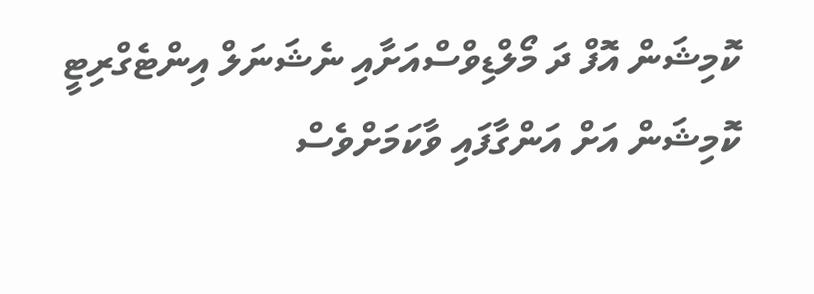ކޮމިޝަން އޮފް ދަ މޯލްޑިވްސްއަށާއި ނެޝަނަލް އިންޓެގްރިޓީ ކޮމިޝަން އަށް އަންގާފައި ވާކަމަށްވެސް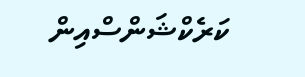ކަރެކްޝަންސްއިން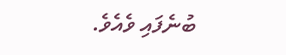ބުނެފައި ވެއެވެ.